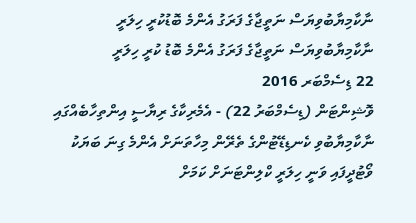ނާކާމިޔާބުވިޔަސް ނަތީޖާގެ ފަރަގު އެންމެ ބޮޑުކުރީ ހިލަރީ
ނާކާމިޔާބުވިޔަސް ނަތީޖާގެ ފަރަގު އެންމެ ބޮޑު ކުރީ ހިލަރީ
22 ޑިސެމްބަރ 2016
ވޮޝިންޓަން (ޑިސެމްބަރު 22) - އެމެރިކާގެ ރިޔާސީ އިންތިހާބެއްގައި ނާކާމިޔާބުވި ކެނޑިޑޭޓުންގެ ތެރޭން މިހާތަނަށް އެންމެ ގިނަ ބަޔަކު ވޯޓުދީފައި ވަނީ ހިލަރީ ކްލިންޓަނަށް ކަމަށް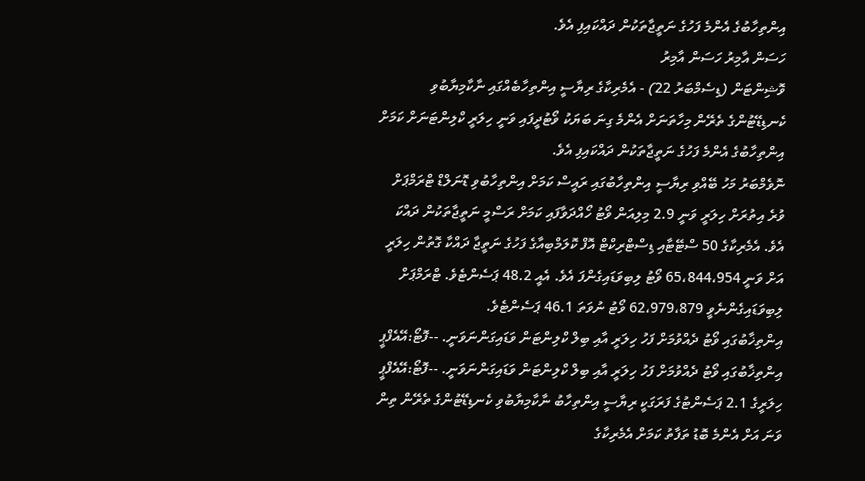އިންތިހާބުގެ އެންމެ ފަހުގެ ނަތީޖާތަކުން ދައްކައިފި އެވެ.
ހަސަން އާމިރު ހަސަން އާމިރު
ވޮޝިންޓަން (ޑިސެމްބަރު 22) - އެމެރިކާގެ ރިޔާސީ އިންތިހާބެއްގައި ނާކާމިޔާބުވި ކެނޑިޑޭޓުންގެ ތެރޭން މިހާތަނަށް އެންމެ ގިނަ ބަޔަކު ވޯޓުދީފައި ވަނީ ހިލަރީ ކްލިންޓަނަށް ކަމަށް އިންތިހާބުގެ އެންމެ ފަހުގެ ނަތީޖާތަކުން ދައްކައިފި އެވެ.
ނޮވެމްބަރު މަހު ބޭއްވި ރިޔާސީ އިންތިހާބުގައި ރައީސް ކަމަށް އިންތިހާބުވި ޑޮނަލްޑް ޓްރަމްޕަށް ވުރެ އިތުރަށް ހިލަރީ ވަނީ 2.9 މިލިއަން ވޯޓު ހޯއްދަވާފައި ކަމަށް ރަސްމީ ނަތީޖާތަކުން ދައްކަ އެވެ. އެމެރިކާގެ 50 ސްޓޭޓާއި ޑިސްޓްރިކްޓް އޮފް ކޮލަމްބިއާގެ ފަހުގެ ނަތީޖާ ދައްކާ ގޮތުން ހިލަރީ އަށް ވަނީ 65،844،954 ވޯޓު ލިބިވަޑައިގެންފަ އެވެ. އެއީ 48.2 ޕަސެންޓެވެ. ޓްރަމްޕަށް ލިބިވަޑައިގެންނެވީ 62،979،879 ވޯޓު ނުވަތަ 46.1 ޕަސެންޓެވެ.
އިންތިޚާބުގައި ވޯޓު ދެއްވުމަށް ފަހު ހިލަރީ އާއި ބިލް ކްލިންޓަން ވަޑައިގަންނަވަނީ. --ފޮޓޯ:އޭއެފްޕީ
އިންތިޚާބުގައި ވޯޓު ދެއްވުމަށް ފަހު ހިލަރީ އާއި ބިލް ކްލިންޓަން ވަޑައިގަންނަވަނީ. --ފޮޓޯ:އޭއެފްޕީ
ހިލަރީގެ 2.1 ޕަސެންޓުގެ ފަރަގަކީ ރިޔާސީ އިންތިހާބު ނާކާމިޔާބުވި ކެނޑިޑޭޓުންގެ ތެރޭން ތިން ވަނަ އަށް އެންމެ ބޮޑު ތަފާތު ކަމަށް އެމެރިކާގެ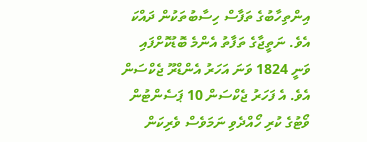އިންތިހާބުގެ ތަފާސް ހިސާބުތަކުން ދައްކަ އެވެ. ނަތީޖާގެ ތަފާތު އެންމެ ބޮޑުކޮށްފައި ވަނީ 1824 ވަނަ އަހަރު އެންޑްރޫ ޖެކްސަން އެވެ. އެ ފަހަރު ޖެކްސަން 10 ޕަސެންޓުން ވޯޓުގެ ކުރި ހޯއްދެވި ނަމަވެސް ވެރިކަން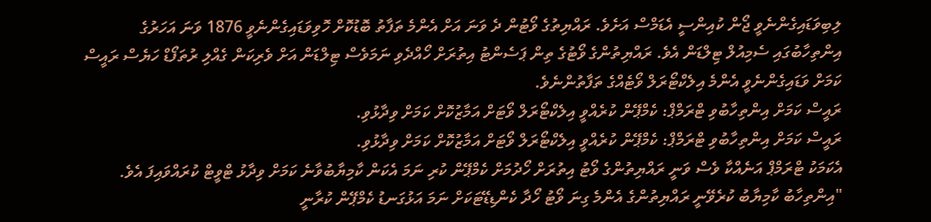ލިބިވަޑައިގެންނެވީ ޖޯން ކުއިންސީ އެޑަމްސް އަށެވެ. ރައްޔިތުގެ ވޯޓުން ދެ ވަނަ އަށް އެންމެ ތަފާތު ބޮޑުކޮށް ހޮވިވަޑައިގެންނެވީ 1876 ވަނަ އަހަރުގެ އިންތިހާބުގައި ސެމިއުލް ޓިލްޑަން އެވެ. ރައްޔިތުންގެ ވޯޓުގެ ތިން ޕަސެންޓު އިތުރަށް ހޯއްދެވި ނަމަވެސް ޓިލްޑަން އަށް ވެރިކަން ގެއްލި ރުތަފޯޑް ހަޔެސް ރައީސް ކަމަށް ވަޑައިގެންނެވީ އެންމެ އިލެކްޓޯރަލް ވޯޓެއްގެ ތަފާތުންނެވެ.
ރައީސް ކަމަށް އިންތިހާބުވި ޓްރަމްޕް: ކެމްޕޭން ކުރެއްވީ އިލެކްޓޯރަލް ވޯޓަށް އަމާޒުކޮށް ކަމަށް ވިދާޅުވި.
ރައީސް ކަމަށް އިންތިހާބުވި ޓްރަމްޕް: ކެމްޕޭން ކުރެއްވީ އިލެކްޓޯރަލް ވޯޓަށް އަމާޒުކޮށް ކަމަށް ވިދާޅުވި.
އެކަމަކު ޓްރަމްޕް އަނެއްކާ ވެސް ވަނީ ރައްޔިތުންގެ ވޯޓު އިތުރަށް ހޯދުމަށް ކެމްޕޭން ކުރި ނަމަ އެކަން ކާމިޔާބުވާނެ ކަމަށް ވިދާޅު ޓްވީޓް ކުރައްވައިފަ އެވެ.
"އިންތިހާބު ކާމިޔާބު ކުރެވޭނީ ރައްޔިތުންގެ އެންމެ ގިނަ ވޯޓު ހޯދާ ކެންޑިޑޭޓަކަށް ނަމަ އަޅުގަނޑު ކެމްޕޭން ކުރާނީ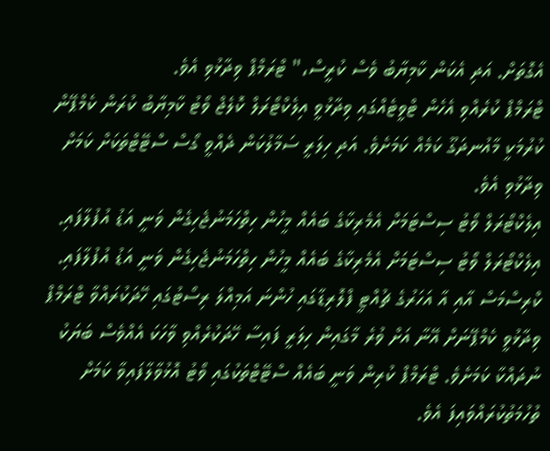އެގޮތަށް. އަދި އެކަން ކާމިޔާބު ވެސް ކުރީސް،" ޓްރަމްޕް ވިދާޅުވި އެވެ.
ޓްރަމްޕް ކުރެއްވި އެހެން ޓްވީޓެއްގައި ވިދާޅުވީ އިލެކްޓޯރަލް ކޮލެޖް ވޯޓު ކާމިޔާބު ކުރަން ކެމްޕޭން ކުރުމަކީ މާއުނދަގޫ ކަމެއް ކަމަށެވެ. އަދި ހިލަރީ ސަމާލުކަން ދެއްވީ ގޯސް ސްޓޭޓްތަކަށް ކަމަށް ވިދާޅުވި އެވެ.
އިލެކްޓޯރަލް ވޯޓު ސިސްޓަމަށް އެމެރިކާގެ ބައެއް މީހުން ހިތްހަމަނުޖެހިގެން ވަނީ އަޑު އުފުލާފައި.
އިލެކްޓޯރަލް ވޯޓު ސިސްޓަމަށް އެމެރިކާގެ ބައެއް މީހުން ހިތްހަމަނުޖެހިގެން ވަނީ އަޑު އުފުލާފައި.
ކްރިސްމަސް އާއި އާ އަހަރުގެ ޗުއްޓީ ފްލޮރިޑާގައި ހުންނަ އަމިއްލަ ރިސޯޓުގައި ހޭދަކުރައްވާ ޓްރަމްޕް ވިދާޅުވީ ކެމްޕޭނަށް އޭނާ އަށް ވުރެ މާގައިން ހިލަރީ ފައިސާ ހޭދަކުރެއްވި ވާހަކަ އެއްވެސް ބަޔަކު ނުދައްކާ ކަމަށެވެ. ޓްރަމްޕް ކުރިން ވަނީ ބައެއް ސްޓޭޓްތަކުގައި ވޯޓު އޮޅުވާލާފައިވާ ކަމަށް ތުހުމަތުކުރައްވައިފަ އެވެ.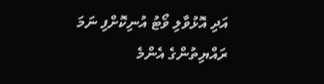އަދި އޮޅުވާލި ވޯޓު އުނިކޮށްފި ނަމަ ރައްޔިތުންގެ އެންމެ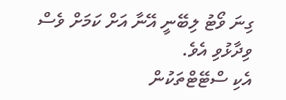ގިނަ ވޯޓު ލިބޭނީ އޭނާ އަށް ކަމަށް ވެސް ވިދާޅުވި އެވެ.
އެކި ސްޓޭޓްތަކުން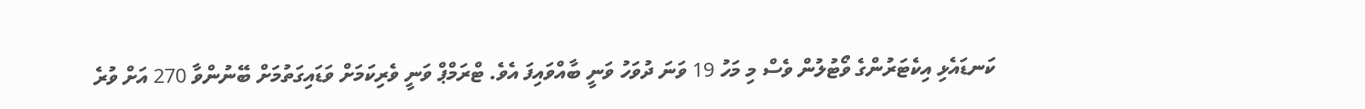ކަނޑައެޅި އިކެޓަރުންގެ ވޯޓުލުން ވެސް މި މަހު 19 ވަނަ ދުވަހު ވަނީ ބާއްވައިފަ އެވެ. ޓްރަމްޕް ވަނީ ވެރިކަމަށް ވަޑައިގަތުމަށް ބޭނުންވާ 270 އަށް ވުރެ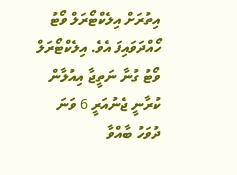އިތުރަށް އިލެކްޓޯރަލް ވޯޓު ހޯއްދަވައިފަ އެވެ. އިލެކްޓޯރަލް ވޯޓު ގުނާ ނަތީޖާ އިއުލާން ކުރާނީ ޖެނުއަރީ 6 ވަނަ ދުވަހު ބާއްވާ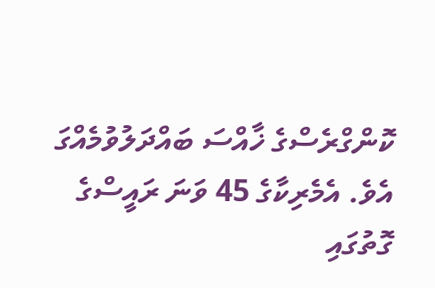ކޮންގްރެސްގެ ޚާއްސަ ބައްދަލުވުމެއްގަ އެވެ. އެމެރިކާގެ 45 ވަނަ ރައީސްގެ ގޮތުގައި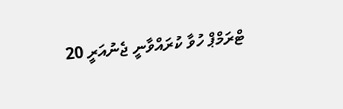ޓްރަމްޕް ހުވާ ކުރައްވާނީ ޖެނުއަރީ 20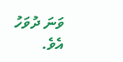ވަނަ ދުވަހު އެވެ.